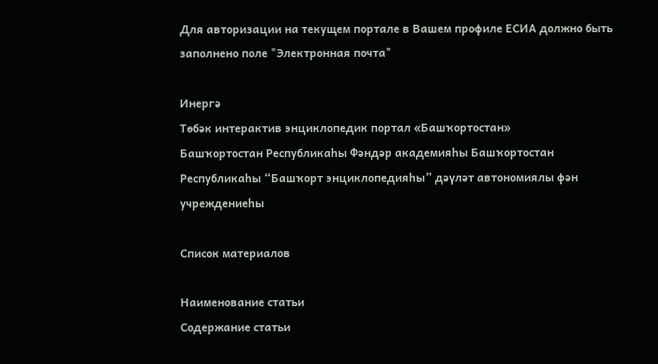Для авторизации на текущем портале в Вашем профиле ЕСИА должно быть заполнено поле "Электронная почта"

Инергə
Төбәк интерактив энциклопедик портал «Башҡортостан»
Башҡортостан Республикаһы Фәндәр академияһы Башҡортостан Республикаһы “Башҡорт энциклопедияһы” дәүләт автономиялы фән учреждениеһы

Список материалов

Наименование статьи
Содержание статьи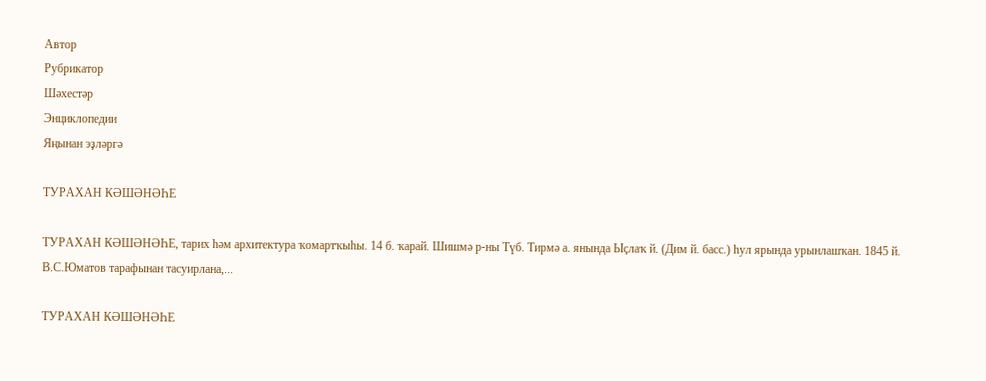Автор
Рубрикатор
Шәхестәр
Энциклопедии
Яңынан эҙләргә

ТУРАХАН КӘШӘНӘҺЕ

ТУРАХАН КӘШӘНӘҺЕ, тарих һәм архитектура ҡомартҡыһы. 14 б. ҡарай. Шишмә р‑ны Түб. Тирмә а. янында Ыҫлаҡ й. (Дим й. басс.) һул ярында урынлашҡан. 1845 й. В.С.Юматов тарафынан тасуирлана,...

ТУРАХАН КӘШӘНӘҺЕ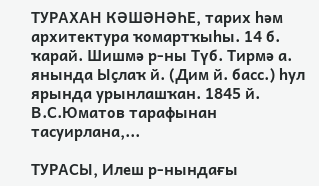ТУРАХАН КӘШӘНӘҺЕ, тарих һәм архитектура ҡомартҡыһы. 14 б. ҡарай. Шишмә р‑ны Түб. Тирмә а. янында Ыҫлаҡ й. (Дим й. басс.) һул ярында урынлашҡан. 1845 й. В.С.Юматов тарафынан тасуирлана,...

ТУРАСЫ, Илеш р‑нындағы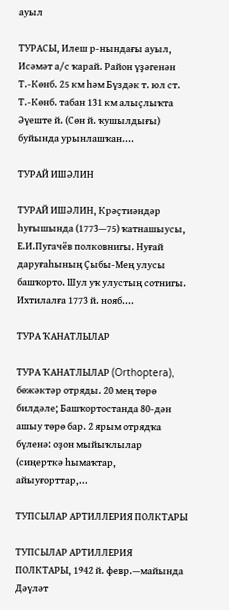ауыл

ТУРАСЫ, Илеш р‑нындағы ауыл, Исәмәт а/с ҡарай. Район үҙәгенән Т.‑Көнб. 25 км һәм Бүздәк т. юл ст. Т.‑Көнб. табан 131 км алыҫлыҡта Әүеште й. (Сөн й. ҡушылдығы) буйында урынлашҡан....

ТУРАЙ ИШӘЛИН

ТУРАЙ ИШӘЛИН, Крәҫтиәндәр һуғышында (1773—75) ҡатнашыусы, Е.И.Пугачёв полковнигы. Нуғай даруғаһының Ҫыбы‑Мең улусы башҡорто. Шул уҡ улустың сотнигы. Ихтилалға 1773 й. нояб....

ТУРА ҠАНАТЛЫЛАР

ТУРА ҠАНАТЛЫЛАР (Orthoptera), бөжәктәр отряды. 20 мең төрө билдәле; Башҡортостанда 80‑дән ашыу төрө бар. 2 ярым отрядҡа бүленә: оҙон мыйыҡлылар (сиңерткә һымаҡтар, айыуғорттар,...

ТУПСЫЛАР АРТИЛЛЕРИЯ ПОЛКТАРЫ

ТУПСЫЛАР АРТИЛЛЕРИЯ ПОЛКТАРЫ, 1942 й. февр.—майында Дәүләт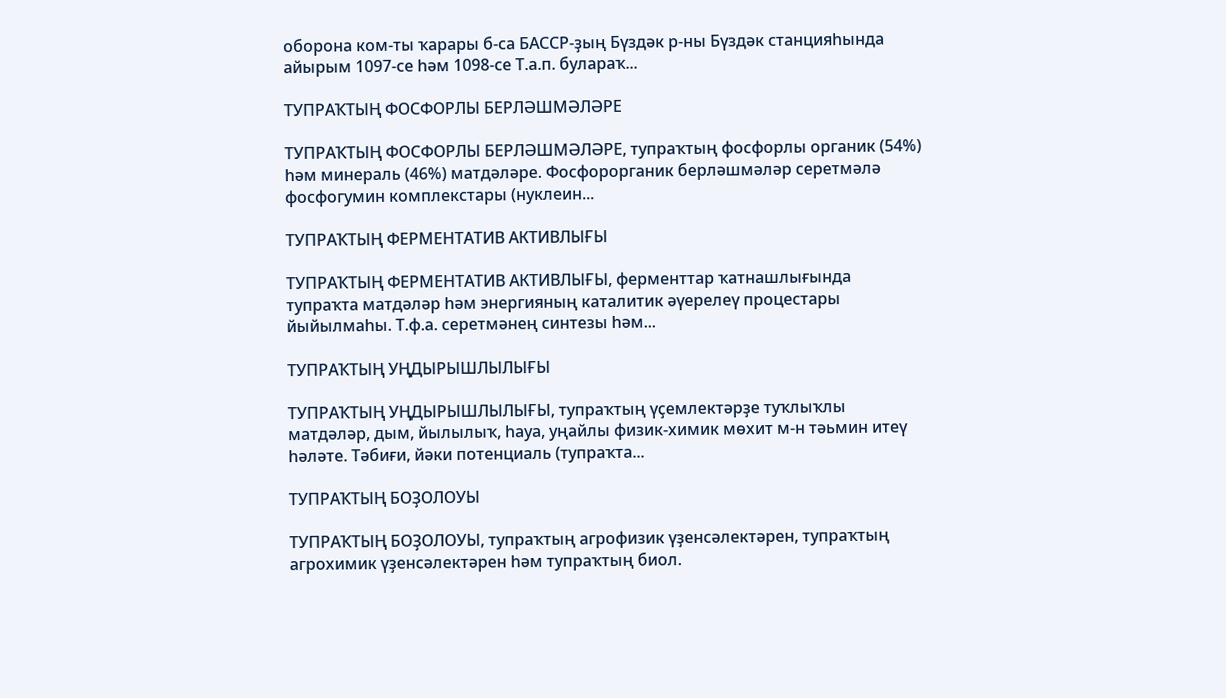оборона ком‑ты ҡарары б‑са БАССР‑ҙың Бүздәк р‑ны Бүздәк станцияһында айырым 1097‑се һәм 1098‑се Т.а.п. булараҡ...

ТУПРАҠТЫҢ ФОСФОРЛЫ БЕРЛӘШМӘЛӘРЕ

ТУПРАҠТЫҢ ФОСФОРЛЫ БЕРЛӘШМӘЛӘРЕ, тупраҡтың фосфорлы органик (54%) һәм минераль (46%) матдәләре. Фосфорорганик берләшмәләр серетмәлә фосфогумин комплекстары (нуклеин...

ТУПРАҠТЫҢ ФЕРМЕНТАТИВ АКТИВЛЫҒЫ

ТУПРАҠТЫҢ ФЕРМЕНТАТИВ АКТИВЛЫҒЫ, ферменттар ҡатнашлығында тупраҡта матдәләр һәм энергияның каталитик әүерелеү процестары йыйылмаһы. Т.ф.а. серетмәнең синтезы һәм...

ТУПРАҠТЫҢ УҢДЫРЫШЛЫЛЫҒЫ

ТУПРАҠТЫҢ УҢДЫРЫШЛЫЛЫҒЫ, тупраҡтың үҫемлектәрҙе туҡлыҡлы матдәләр, дым, йылылыҡ, һауа, уңайлы физик‑химик мөхит м‑н тәьмин итеү һәләте. Тәбиғи, йәки потенциаль (тупраҡта...

ТУПРАҠТЫҢ БОҘОЛОУЫ

ТУПРАҠТЫҢ БОҘОЛОУЫ, тупраҡтың агрофизик үҙенсәлектәрен, тупраҡтың агрохимик үҙенсәлектәрен һәм тупраҡтың биол.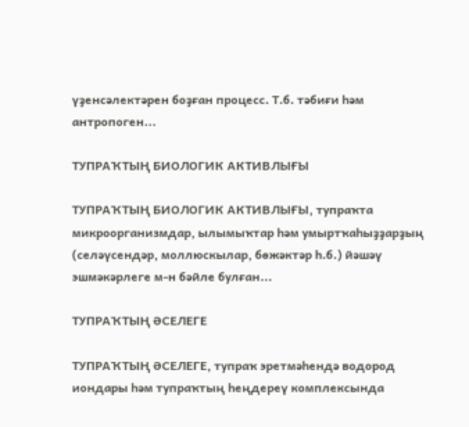үҙенсәлектәрен боҙған процесс. Т.б. тәбиғи һәм антропоген...

ТУПРАҠТЫҢ БИОЛОГИК АКТИВЛЫҒЫ

ТУПРАҠТЫҢ БИОЛОГИК АКТИВЛЫҒЫ, тупраҡта микроорганизмдар, ылымыҡтар һәм умыртҡаһыҙҙарҙың (селәүсендәр, моллюскылар, бөжәктәр һ.б.) йәшәү эшмәкәрлеге м‑н бәйле булған...

ТУПРАҠТЫҢ ӘСЕЛЕГЕ

ТУПРАҠТЫҢ ӘСЕЛЕГЕ, тупраҡ эретмәһендә водород иондары һәм тупраҡтың һеңдереү комплексында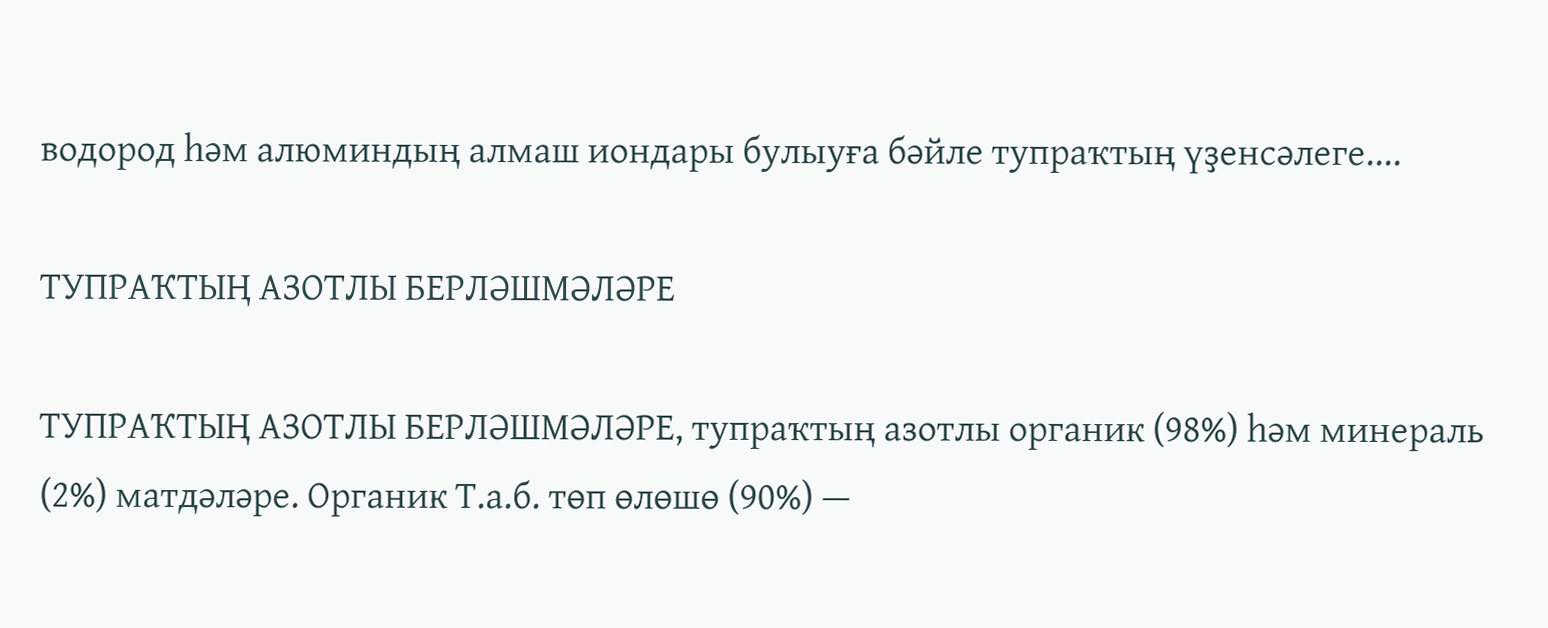водород һәм алюминдың алмаш иондары булыуға бәйле тупраҡтың үҙенсәлеге....

ТУПРАҠТЫҢ АЗОТЛЫ БЕРЛӘШМӘЛӘРЕ

ТУПРАҠТЫҢ АЗОТЛЫ БЕРЛӘШМӘЛӘРЕ, тупраҡтың азотлы органик (98%) һәм минераль (2%) матдәләре. Органик Т.а.б. төп өлөшө (90%) —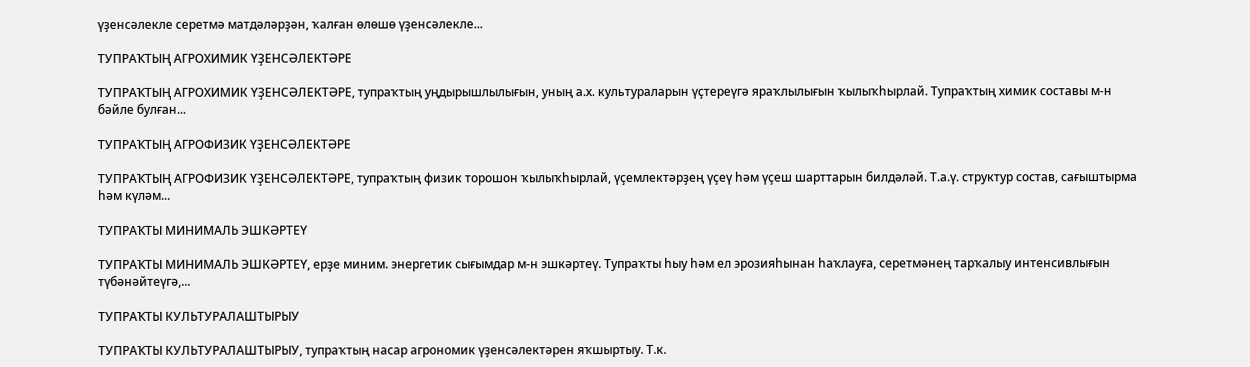үҙенсәлекле серетмә матдәләрҙән, ҡалған өлөшө үҙенсәлекле...

ТУПРАҠТЫҢ АГРОХИМИК ҮҘЕНСӘЛЕКТӘРЕ

ТУПРАҠТЫҢ АГРОХИМИК ҮҘЕНСӘЛЕКТӘРЕ, тупраҡтың уңдырышлылығын, уның а.х. культураларын үҫтереүгә яраҡлылығын ҡылыҡһырлай. Тупраҡтың химик составы м‑н бәйле булған...

ТУПРАҠТЫҢ АГРОФИЗИК ҮҘЕНСӘЛЕКТӘРЕ

ТУПРАҠТЫҢ АГРОФИЗИК ҮҘЕНСӘЛЕКТӘРЕ, тупраҡтың физик торошон ҡылыҡһырлай, үҫемлектәрҙең үҫеү һәм үҫеш шарттарын билдәләй. Т.а.ү. структур состав, сағыштырма һәм күләм...

ТУПРАҠТЫ МИНИМАЛЬ ЭШКӘРТЕҮ

ТУПРАҠТЫ МИНИМАЛЬ ЭШКӘРТЕҮ, ерҙе миним. энергетик сығымдар м‑н эшкәртеү. Тупраҡты һыу һәм ел эрозияһынан һаҡлауға, серетмәнең тарҡалыу интенсивлығын түбәнәйтеүгә,...

ТУПРАҠТЫ КУЛЬТУРАЛАШТЫРЫУ

ТУПРАҠТЫ КУЛЬТУРАЛАШТЫРЫУ, тупраҡтың насар агрономик үҙенсәлектәрен яҡшыртыу. Т.к.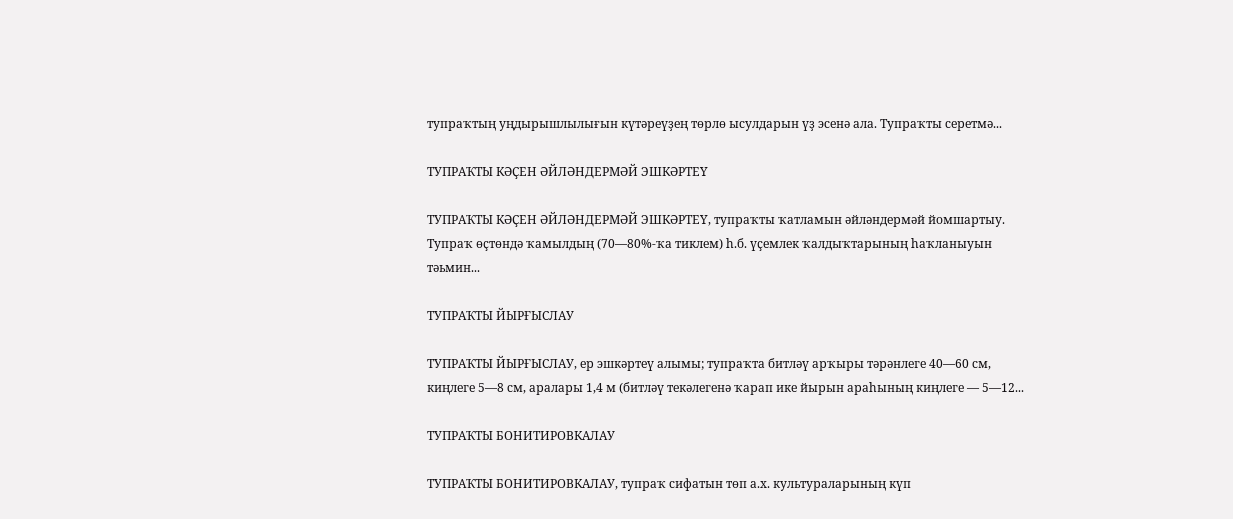тупраҡтың уңдырышлылығын күтәреүҙең төрлө ысулдарын үҙ эсенә ала. Тупраҡты серетмә...

ТУПРАҠТЫ КӘҪЕН ӘЙЛӘНДЕРМӘЙ ЭШКӘРТЕҮ

ТУПРАҠТЫ КӘҪЕН ӘЙЛӘНДЕРМӘЙ ЭШКӘРТЕҮ, тупраҡты ҡатламын әйләндермәй йомшартыу. Тупраҡ өҫтөндә ҡамылдың (70—80%‑ҡа тиклем) һ.б. үҫемлек ҡалдыҡтарының һаҡланыуын тәьмин...

ТУПРАҠТЫ ЙЫРҒЫСЛАУ

ТУПРАҠТЫ ЙЫРҒЫСЛАУ, ер эшкәртеү алымы; тупраҡта битләү арҡыры тәрәнлеге 40—60 см, киңлеге 5—8 см, аралары 1,4 м (битләү текәлегенә ҡарап ике йырын араһының киңлеге — 5—12...

ТУПРАҠТЫ БОНИТИРОВКАЛАУ

ТУПРАҠТЫ БОНИТИРОВКАЛАУ, тупраҡ сифатын төп а.х. культураларының күп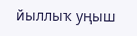йыллыҡ уңыш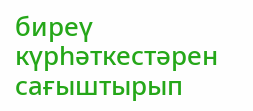биреү күрһәткестәрен сағыштырып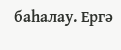баһалау. Ергә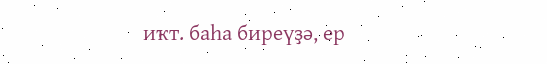иҡт. баһа биреүҙә, ер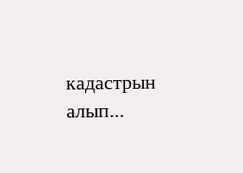кадастрын алып...